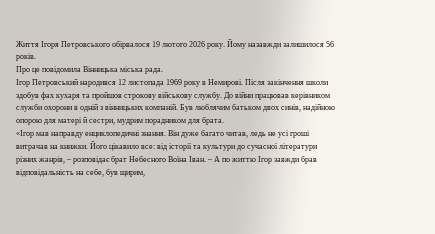Життя Ігоря Петровського обірвалося 19 лютого 2026 року. Йому назавжди залишилося 56 років.
Про це повідомила Вінницька міська рада.
Ігор Петровський народився 12 листопада 1969 року в Немирові. Після закінчення школи здобув фах кухаря та пройшов строкову військову службу. До війни працював керівником служби охорони в одній з вінницьких компаній. Був люблячим батьком двох синів, надійною опорою для матері й сестри, мудрим порадником для брата.
«Ігор мав направду енциклопедичні знання. Він дуже багато читав, ледь не усі гроші витрачав на книжки. Його цікавило все: від історії та культури до сучасної літератури різних жанрів, – розповідає брат Небесного Воїна Іван. – А по життю Ігор завжди брав відповідальність на себе, був щирим,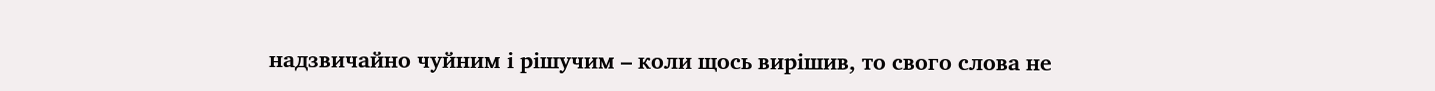надзвичайно чуйним і рішучим – коли щось вирішив, то свого слова не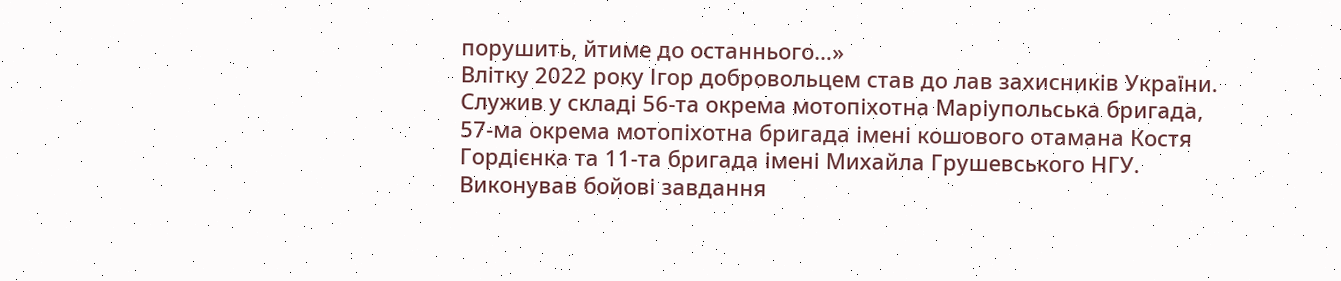порушить, йтиме до останнього…»
Влітку 2022 року Ігор добровольцем став до лав захисників України. Служив у складі 56-та окрема мотопіхотна Маріупольська бригада, 57-ма окрема мотопіхотна бригада імені кошового отамана Костя Гордієнка та 11-та бригада імені Михайла Грушевського НГУ. Виконував бойові завдання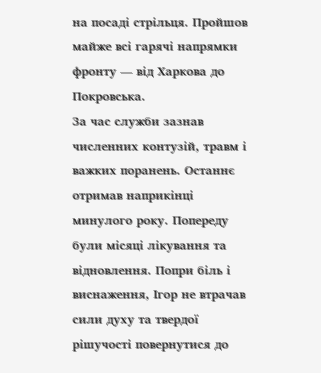на посаді стрільця. Пройшов майже всі гарячі напрямки фронту — від Харкова до Покровська.
За час служби зазнав численних контузій, травм і важких поранень. Останнє отримав наприкінці минулого року. Попереду були місяці лікування та відновлення. Попри біль і виснаження, Ігор не втрачав сили духу та твердої рішучості повернутися до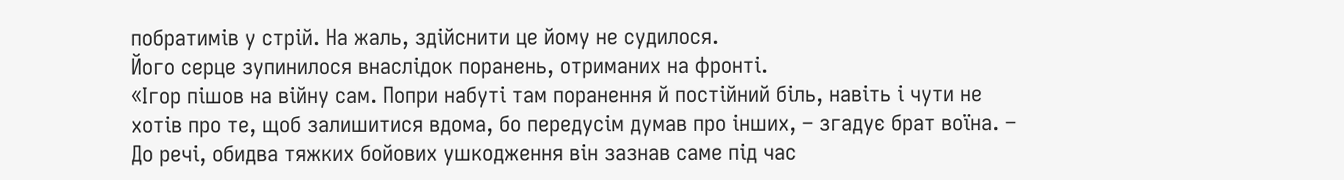побратимів у стрій. На жаль, здійснити це йому не судилося.
Його серце зупинилося внаслідок поранень, отриманих на фронті.
«Ігор пішов на війну сам. Попри набуті там поранення й постійний біль, навіть і чути не хотів про те, щоб залишитися вдома, бо передусім думав про інших, – згадує брат воїна. – До речі, обидва тяжких бойових ушкодження він зазнав саме під час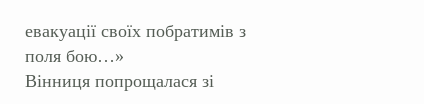евакуації своїх побратимів з поля бою…»
Вінниця попрощалася зі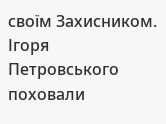своїм Захисником. Ігоря Петровського поховали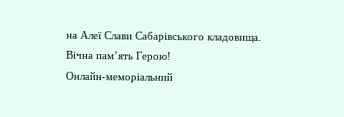на Алеї Слави Сабарівського кладовища.
Вічна пам’ять Герою!
Онлайн-меморіальний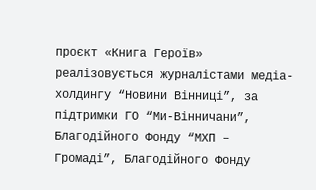проєкт «Книга Героїв» реалізовується журналістами медіа-холдингу “Новини Вінниці”, за підтримки ГО “Ми-Вінничани”, Благодійного Фонду “МХП – Громаді”, Благодійного Фонду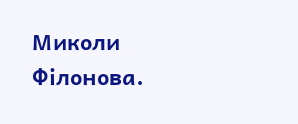Миколи Філонова.